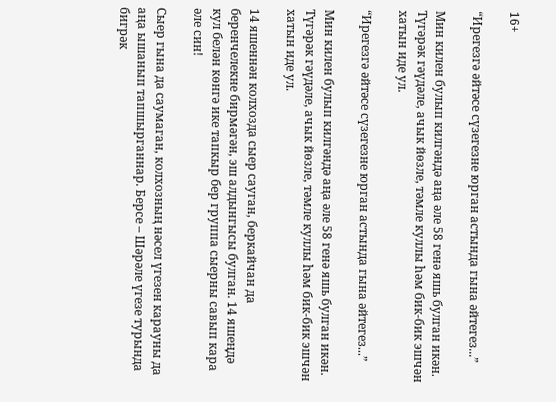16+

“Ирегезгә әйтәсе сүзегезне юрган астында гына әйтегез...”

Мин килен булып килгәндә аңа әле 58 генә яшь булган икән. Түгәрәк гәүдәле, ачык йөзле, тәмле куллы һәм бик-бик эшчән хатын иде ул.

“Ирегезгә әйтәсе сүзегезне юрган астында гына әйтегез...”

Мин килен булып килгәндә аңа әле 58 генә яшь булган икән. Түгәрәк гәүдәле, ачык йөзле, тәмле куллы һәм бик-бик эшчән хатын иде ул.

14 яшеннән колхозда сыер сауган, беркайчан да беренчелекне бирмәгән, эш алдынгысы булган. 14 яшеңдә кул белән көнгә ике тапкыр бер группа сыерны савып кара әле син!

Сыер гына да саумаган, колхозның нәсел үгезен карауны да аңа ышанып тапшырганнар. Берсе – Шәрәле үгезе турында бигрәк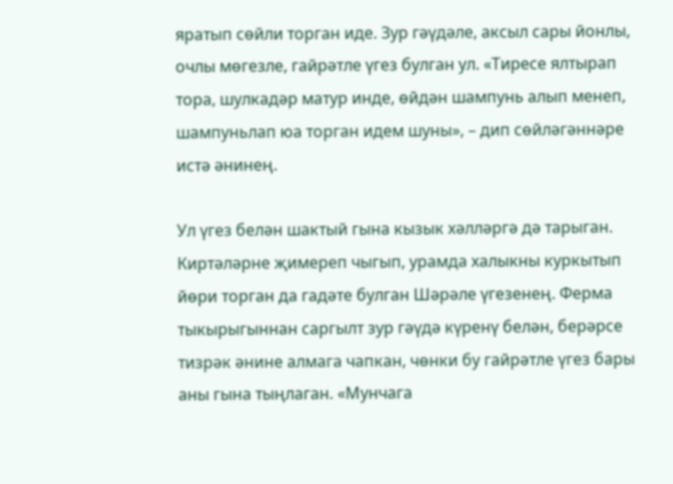яратып сөйли торган иде. Зур гәүдәле, аксыл сары йонлы, очлы мөгезле, гайрәтле үгез булган ул. «Тиресе ялтырап тора, шулкадәр матур инде, өйдән шампунь алып менеп, шампуньлап юа торган идем шуны», – дип сөйләгәннәре истә әнинең.

Ул үгез белән шактый гына кызык хәлләргә дә тарыган. Киртәләрне җимереп чыгып, урамда халыкны куркытып йөри торган да гадәте булган Шәрәле үгезенең. Ферма тыкырыгыннан саргылт зур гәүдә күренү белән, берәрсе тизрәк әнине алмага чапкан, чөнки бу гайрәтле үгез бары аны гына тыңлаган. «Мунчага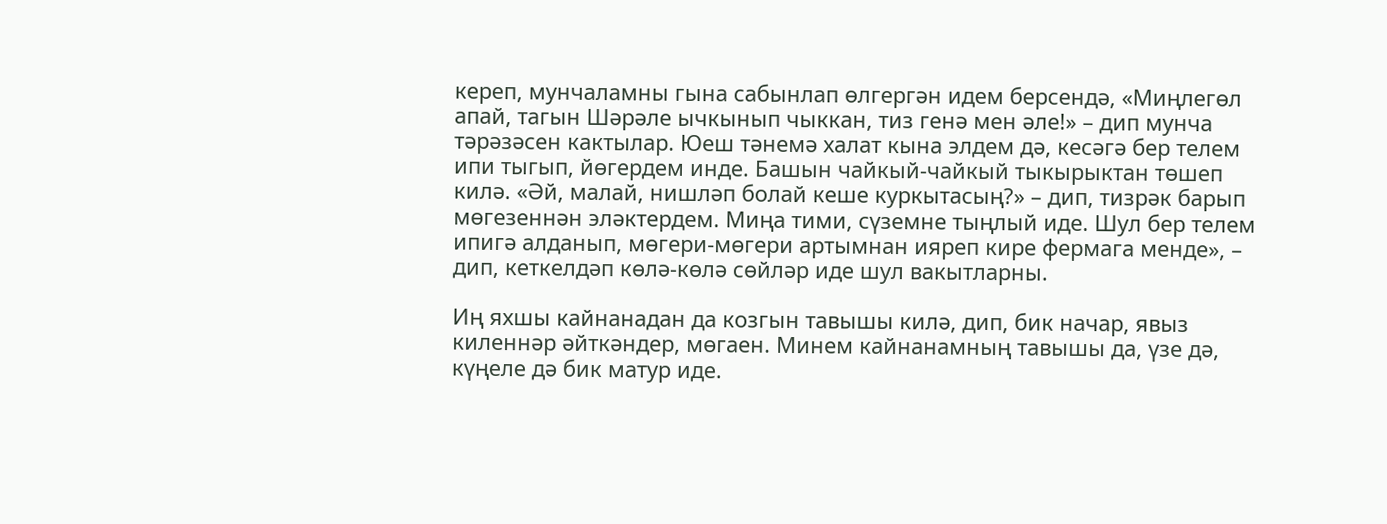кереп, мунчаламны гына сабынлап өлгергән идем берсендә, «Миңлегөл апай, тагын Шәрәле ычкынып чыккан, тиз генә мен әле!» – дип мунча тәрәзәсен кактылар. Юеш тәнемә халат кына элдем дә, кесәгә бер телем ипи тыгып, йөгердем инде. Башын чайкый-чайкый тыкырыктан төшеп килә. «Әй, малай, нишләп болай кеше куркытасың?» – дип, тизрәк барып мөгезеннән эләктердем. Миңа тими, сүземне тыңлый иде. Шул бер телем ипигә алданып, мөгери-мөгери артымнан ияреп кире фермага менде», – дип, кеткелдәп көлә-көлә сөйләр иде шул вакытларны.

Иң яхшы кайнанадан да козгын тавышы килә, дип, бик начар, явыз киленнәр әйткәндер, мөгаен. Минем кайнанамның тавышы да, үзе дә, күңеле дә бик матур иде.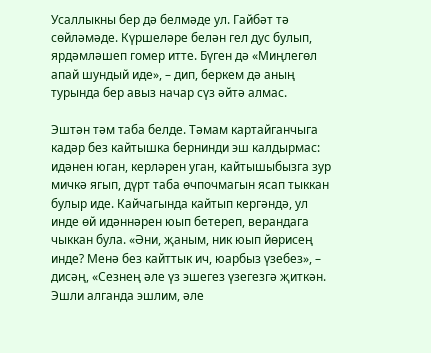Усаллыкны бер дә белмәде ул. Гайбәт тә сөйләмәде. Күршеләре белән гел дус булып, ярдәмләшеп гомер итте. Бүген дә «Миңлегөл апай шундый иде», – дип, беркем дә аның турында бер авыз начар сүз әйтә алмас.

Эштән тәм таба белде. Тәмам картайганчыга кадәр без кайтышка бернинди эш калдырмас: идәнен юган, керләрен уган, кайтышыбызга зур мичкә ягып, дүрт таба өчпочмагын ясап тыккан булыр иде. Кайчагында кайтып кергәндә, ул инде өй идәннәрен юып бетереп, верандага чыккан була. «Әни, җаным, ник юып йөрисең инде? Менә без кайттык ич, юарбыз үзебез», – дисәң, «Сезнең әле үз эшегез үзегезгә җиткән. Эшли алганда эшлим, әле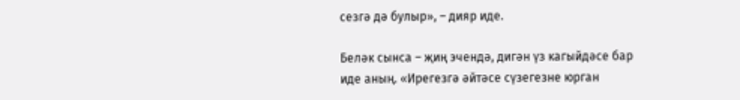сезгә дә булыр», – дияр иде.

Беләк сынса – җиң эчендә, дигән үз кагыйдәсе бар иде аның. «Ирегезгә әйтәсе сүзегезне юрган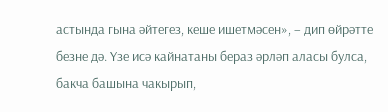астында гына әйтегез, кеше ишетмәсен», – дип өйрәтте безне дә. Үзе исә кайнатаны бераз әрләп аласы булса, бакча башына чакырып,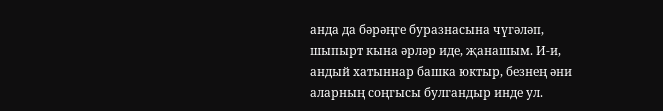анда да бәрәңге буразнасына чүгәләп, шыпырт кына әрләр иде, җанашым. И-и, андый хатыннар башка юктыр, безнең әни аларның соңгысы булгандыр инде ул.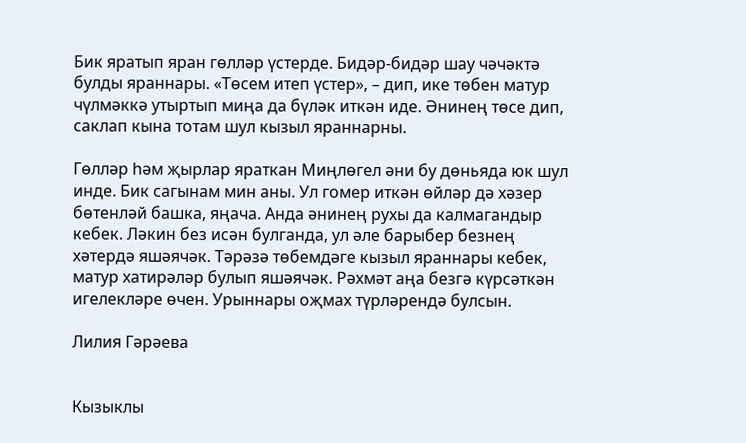Бик яратып яран гөлләр үстерде. Бидәр-бидәр шау чәчәктә булды яраннары. «Төсем итеп үстер», – дип, ике төбен матур чүлмәккә утыртып миңа да бүләк иткән иде. Әнинең төсе дип, саклап кына тотам шул кызыл яраннарны.

Гөлләр һәм җырлар яраткан Миңлөгел әни бу дөньяда юк шул инде. Бик сагынам мин аны. Ул гомер иткән өйләр дә хәзер бөтенләй башка, яңача. Анда әнинең рухы да калмагандыр кебек. Ләкин без исән булганда, ул әле барыбер безнең хәтердә яшәячәк. Тәрәзә төбемдәге кызыл яраннары кебек, матур хатирәләр булып яшәячәк. Рәхмәт аңа безгә күрсәткән игелекләре өчен. Урыннары оҗмах түрләрендә булсын.

Лилия Гәрәева


Кызыклы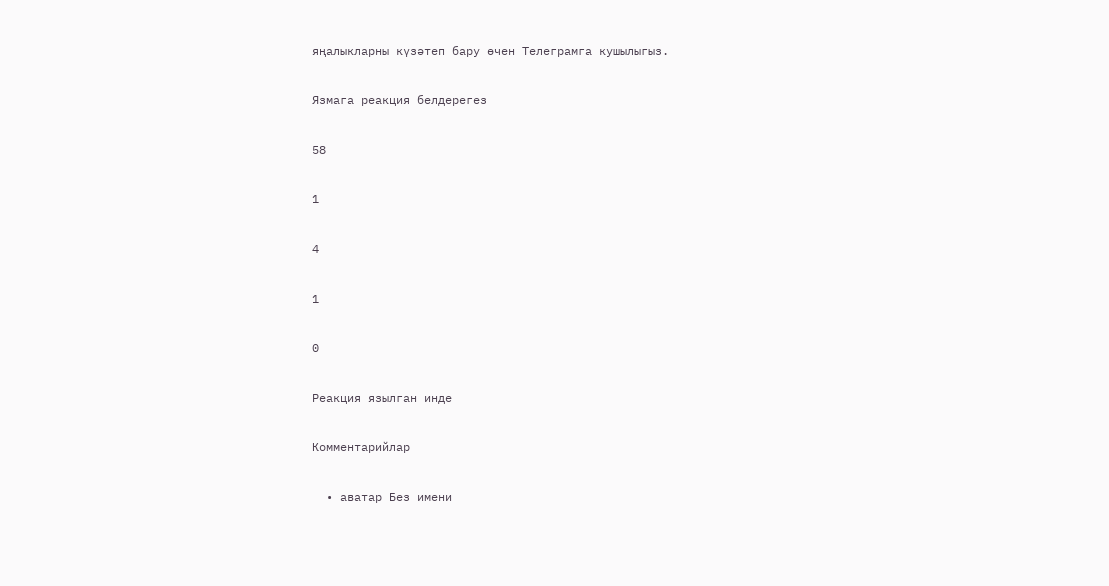яңалыкларны күзәтеп бару өчен Телеграмга кушылыгыз.

Язмага реакция белдерегез

58

1

4

1

0

Реакция язылган инде

Комментарийлар

  • аватар Без имени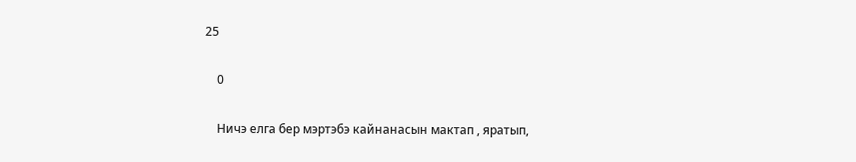25

    0

    Ничэ елга бер мэртэбэ кайнанасын мактап , яратып,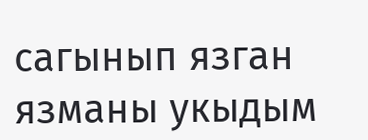сагынып язган язманы укыдым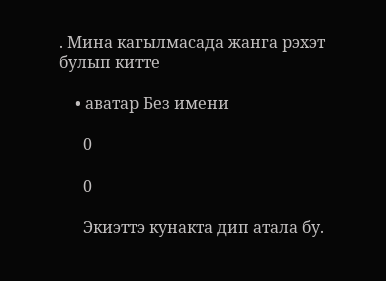. Мина кагылмасада жанга рэхэт булып китте

    • аватар Без имени

      0

      0

      Экиэттэ кунакта дип атала бу.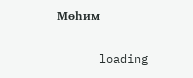Мөһим

      loading